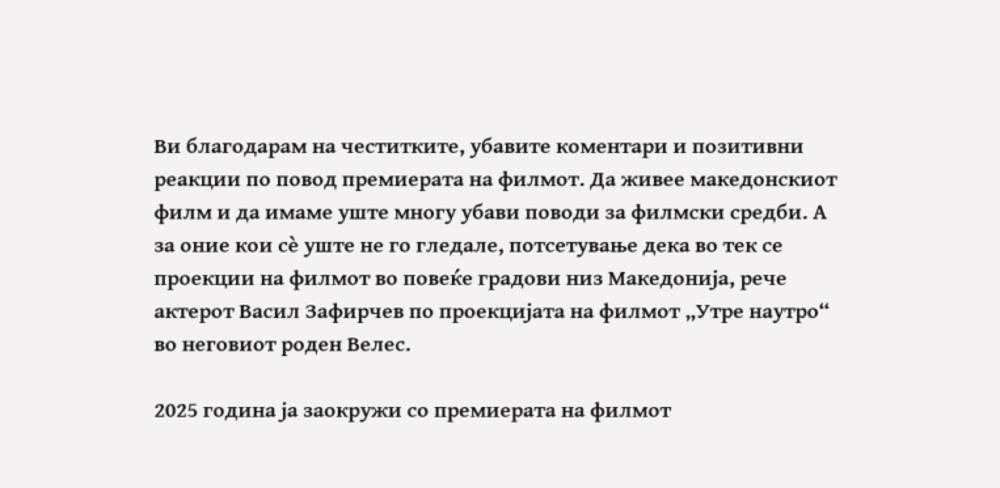Ви благодарам на честитките, убавите коментари и позитивни реакции по повод премиерата на филмот. Да живее македонскиот филм и да имаме уште многу убави поводи за филмски средби. А за оние кои сѐ уште не го гледале, потсетување дека во тек се проекции на филмот во повеќе градови низ Македонија, рече актерот Васил Зафирчев по проекцијата на филмот „Утре наутро“ во неговиот роден Велес.

2025 година ја заокружи со премиерата на филмот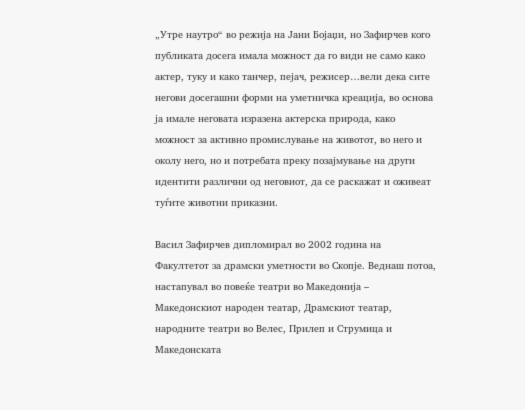„Утре наутро“ во режија на Јани Бојаџи, но Зафирчев кого публиката досега имала можност да го види не само како актер, туку и како танчер, пејач, режисер…вели дека сите негови досегашни форми на уметничка креација, во основа ја имале неговата изразена актерска природа, како можност за активно промислување на животот, во него и околу него, но и потребата преку позајмување на други идентити различни од неговиот, да се раскажат и оживеат туѓите животни приказни.

Васил Зафирчев дипломирал во 2002 година на Факултетот за драмски уметности во Скопје. Веднаш потоа, настапувал во повеќе театри во Македонија – Македонскиот народен театар, Драмскиот театар, народните театри во Велес, Прилеп и Струмица и Македонската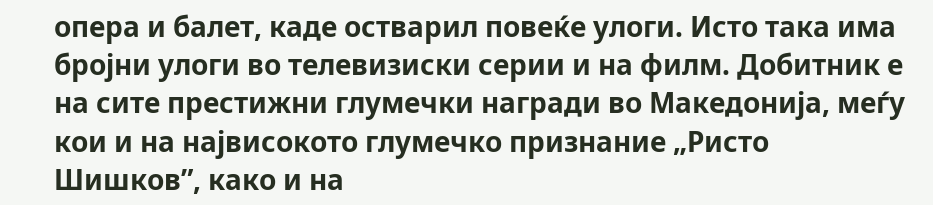опера и балет, каде остварил повеќе улоги. Исто така има бројни улоги во телевизиски серии и на филм. Добитник е на сите престижни глумечки награди во Македонија, меѓу кои и на највисокото глумечко признание „Ристо Шишков”, како и на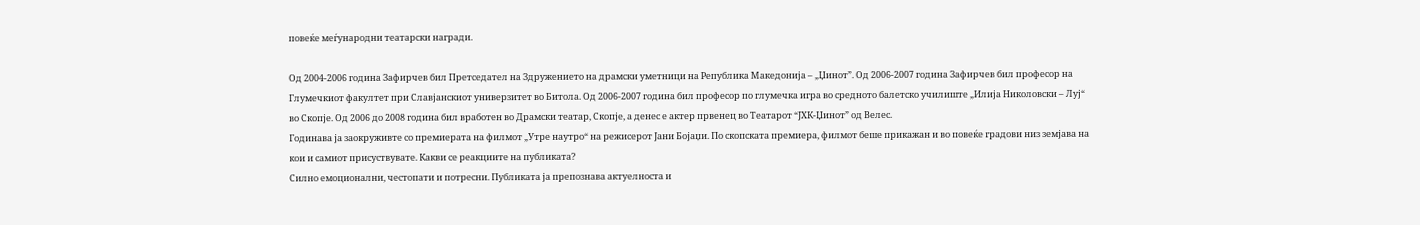повеќе меѓународни театарски награди.

Од 2004-2006 година Зафирчев бил Претседател на Здружението на драмски уметници на Република Македонија – „Џинот”. Од 2006-2007 година Зафирчев бил професор на Глумечкиот факултет при Славјанскиот универзитет во Битола. Од 2006-2007 година бил професор по глумечка игра во средното балетско училиште „Илија Николовски – Луј“ во Скопје. Од 2006 до 2008 година бил вработен во Драмски театар, Скопје, а денес е актер првенец во Театарот “ЈХК-Џинот” од Велес.
Годинава ја заокруживте со премиерата на филмот „Утре наутро“ на режисерот Јани Бојаџи. По скопската премиера, филмот беше прикажан и во повеќе градови низ земјава на кои и самиот присуствувате. Какви се реакциите на публиката?
Силно емоционални, честопати и потресни. Публиката ја препознава актуелноста и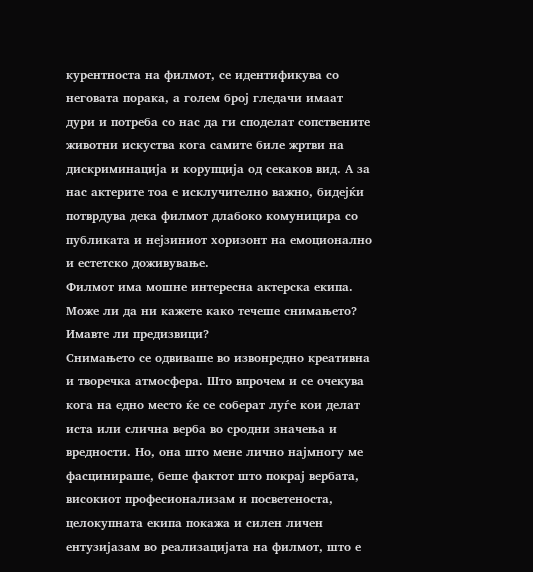курентноста на филмот, се идентификува со неговата порака, а голем број гледачи имаат дури и потреба со нас да ги споделат сопствените животни искуства кога самите биле жртви на дискриминација и корупција од секаков вид. А за нас актерите тоа е исклучително важно, бидејќи потврдува дека филмот длабоко комуницира со публиката и нејзиниот хоризонт на емоционално и естетско доживување.
Филмот има мошне интересна актерска екипа. Може ли да ни кажете како течеше снимањето? Имавте ли предизвици?
Снимањето се одвиваше во извонредно креативна и творечка атмосфера. Што впрочем и се очекува кога на едно место ќе се соберат луѓе кои делат иста или слична верба во сродни значења и вредности. Но, она што мене лично најмногу ме фасцинираше, беше фактот што покрај вербата, високиот професионализам и посветеноста, целокупната екипа покажа и силен личен ентузијазам во реализацијата на филмот, што е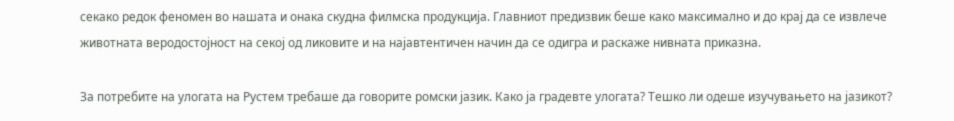секако редок феномен во нашата и онака скудна филмска продукција. Главниот предизвик беше како максимално и до крај да се извлече животната веродостојност на секој од ликовите и на најавтентичен начин да се одигра и раскаже нивната приказна.

За потребите на улогата на Рустем требаше да говорите ромски јазик. Како ја градевте улогата? Тешко ли одеше изучувањето на јазикот?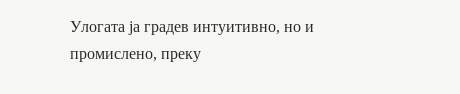Улогата ја градев интуитивно, но и промислено, преку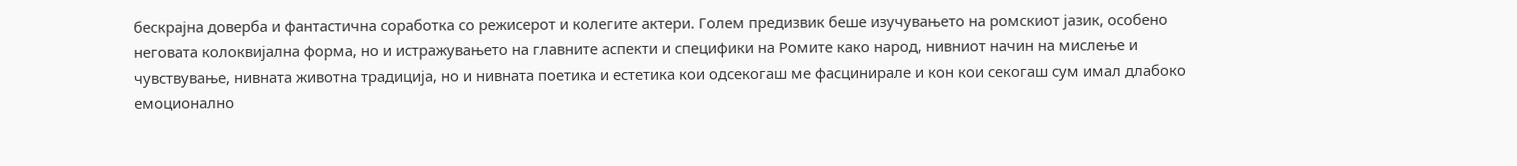бескрајна доверба и фантастична соработка со режисерот и колегите актери. Голем предизвик беше изучувањето на ромскиот јазик, особено неговата колоквијална форма, но и истражувањето на главните аспекти и специфики на Ромите како народ, нивниот начин на мислење и чувствување, нивната животна традиција, но и нивната поетика и естетика кои одсекогаш ме фасцинирале и кон кои секогаш сум имал длабоко емоционално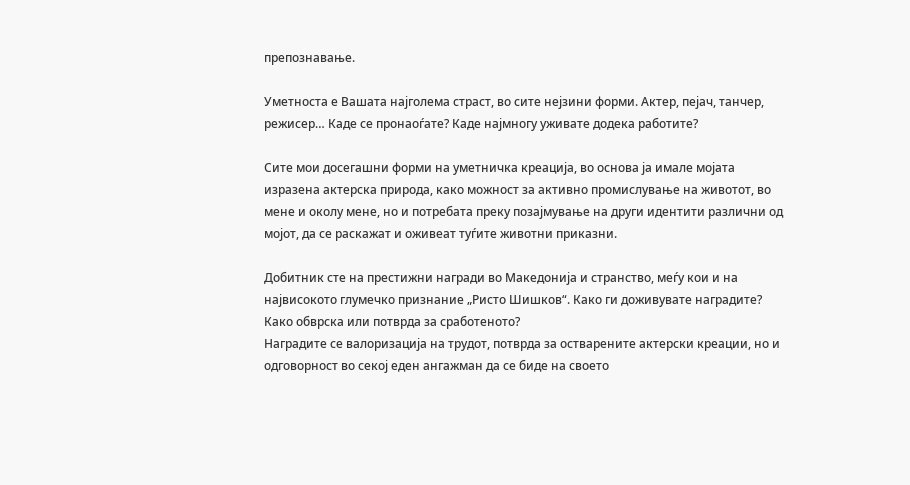препознавање.

Уметноста е Вашата најголема страст, во сите нејзини форми. Актер, пејач, танчер, режисер… Каде се пронаоѓате? Каде најмногу уживате додека работите?

Сите мои досегашни форми на уметничка креација, во основа ја имале мојата изразена актерска природа, како можност за активно промислување на животот, во мене и околу мене, но и потребата преку позајмување на други идентити различни од мојот, да се раскажат и оживеат туѓите животни приказни.

Добитник сте на престижни награди во Македонија и странство, меѓу кои и на највисокото глумечко признание „Ристо Шишков“. Како ги доживувате наградите? Како обврска или потврда за сработеното?
Наградите се валоризација на трудот, потврда за остварените актерски креации, но и одговорност во секој еден ангажман да се биде на своето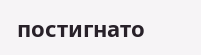постигнато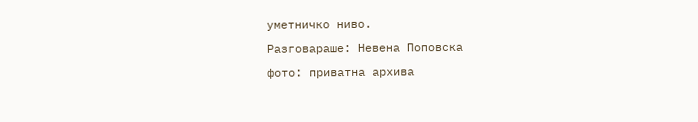уметничко ниво.
Разговараше: Невена Поповска
фото: приватна архива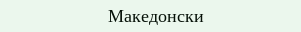Македонски